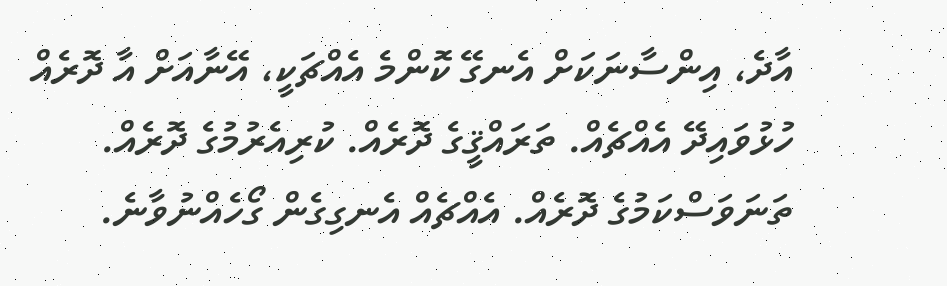އާދެ، އިންސާނަކަށް އެނގޭ ކޮންމެ އެއްޗަކީ، އޭނާއަށް އާ ދޮރެއް ހުޅުވައިދޭ އެއްޗެއް. ތަރައްޤީގެ ދޮރެއް. ކުރިއެރުމުގެ ދޮރެއް. ތަނަވަސްކަމުގެ ދޮރެއް. އެއްޗެއް އެނގިގެން ގޯހެއްނުވާނެ.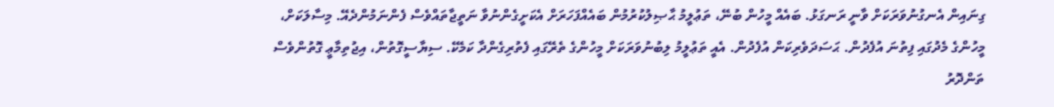ގިނައިން އެނގުނުވަރަކަށް ވާނީ ރަނގަޅު. ބައެއް މީހުން ބުނޭ، ތަޢުލީމު ޙާޞިލުކުރުމުން ބައެއްފަހަރަށް އެކަށީގެންނުވާ ނަތީޖާތައްވެސް ފެންނަމުންދެއޭ. މިސާލަކަށް، މީހުންގެ މެދުގައި ފިތުނަ އުފެދުން. ޙަސަދަވެރިކަން އުފެދުން. އެއީ ތަޢުލީމު ލިބުނުވަރަކަށް މީހުންގެ ތެރޭގައި ފެތުރިގެންދާ ކަމެކޭ. ސިޔާސީގޮތުން، އިޖުތިމާޢީ ގޮތުންވެސް ތަންދޮރު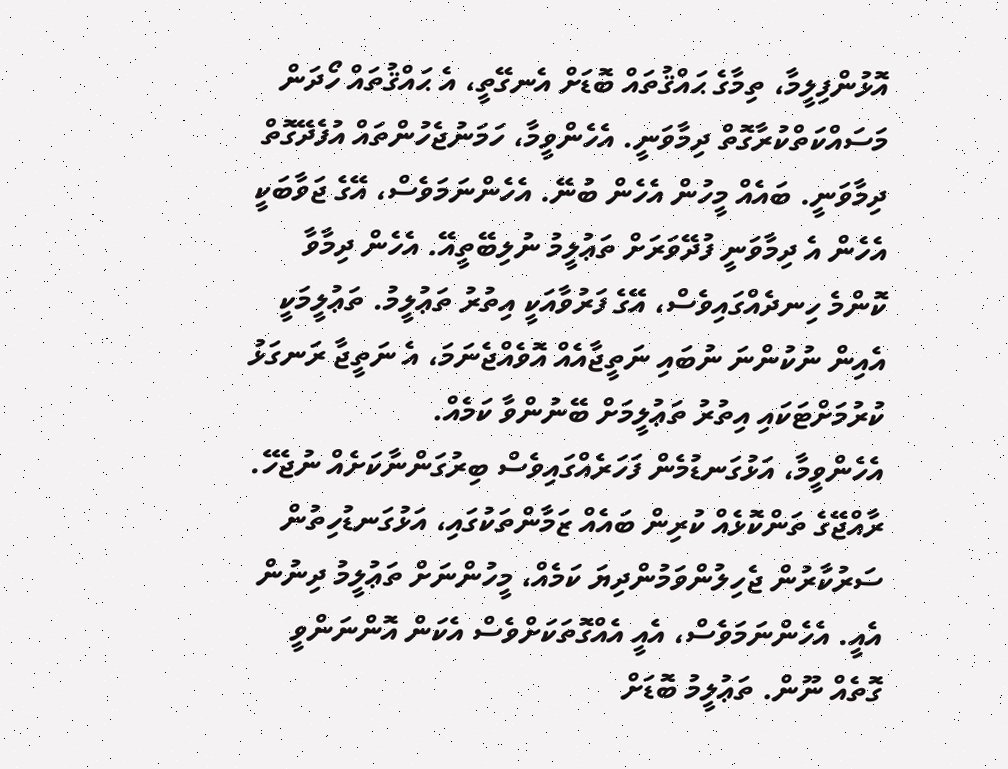އޮޅުންފިލީމާ، ތިމާގެ ޙައްޤުތައް ބޮޑަށް އެނގޭތީ، އެ ޙައްޤުތައް ހޯދަން މަސައްކަތްކުރާގޮތް ދިމާވަނީ. އެހެންވީމާ، ހަމަނުޖެހުންތައް އުފެދޭގޮތް ދިމާވަނީ. ބައެއް މީހުން އެހެން ބުނޭ. އެހެންނަމަވެސް، އޭގެ ޖަވާބަކީ އެހެން އެ ދިމާވަނީ ފުދޭވަރަށް ތަޢުލީމު ނުލިބޭތީއޭ. އެހެން ދިމާވާ ކޮންމެ ހިނދެއްގައިވެސް، އޭގެ ފަރުވާއަކީ އިތުރު ތަޢުލީމު. ތަޢުލީމަކީ އެއިން ނުކުންނަ ނުބައި ނަތީޖާއެއް އޮވެއްޖެނަމަ، އެ ނަތީޖާ ރަނގަޅު ކުރުމަށްޓަކައި އިތުރު ތަޢުލީމަށް ބޭނުންވާ ކަމެއް.
އެހެންވީމާ، އަޅުގަނޑުމެން ފަހަރެއްގައިވެސް ބިރުގަންނާކަށެއް ނުޖެހޭ. ރާއްޖޭގެ ތަންކޮޅެއް ކުރިން ބައެއް ޒަމާންތަކުގައި، އަޅުގަނޑުހިތުން ސަރުކާރުން ޖެހިލުންވަމުންދިޔަ ކަމެއް، މީހުންނަށް ތަޢުލީމު ދިނުން އެއީ. އެހެންނަމަވެސް، އެއީ އެއްގޮތަކަށްވެސް އެކަން އޮންނަންވީ ގޮތެއް ނޫން. ތަޢުލީމު ބޮޑަށް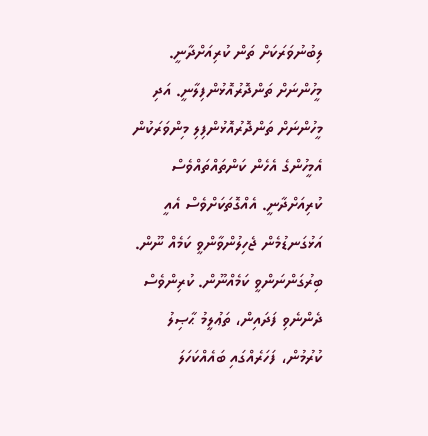ލިބުނުވަރަކަށް ތަން ކުރިއަށްދާނީ. މީހުންނަށް ތަންދޮރުއޮޅުންފިލާނީ. އަދި މީހުންނަށް ތަންދޮރުއޮޅުންފިލި މިންވަރަކުން އެމީހުންގެ އެހެން ކަންތައްތައްވެސް ކުރިއަށްދާނީ. އެއްގޮތަކަށްވެސް އެއީ އަޅުގަނޑުމެން ޖެހިލުންވާންވީ ކަމެއް ނޫން. ބިރުގަންނަންވީ ކަމެއްނޫން. ކުރިންވެސް ދެންނެވި ފަދައިން، ތަޢުލީމު ޙާޞިލު ކުރުމުން، ފަހަރެއްގައި ބައެއްކަހަލަ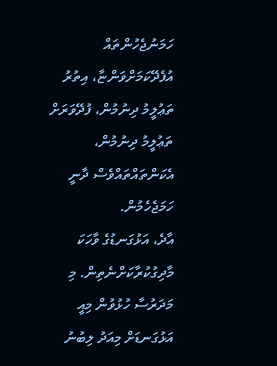ހަމަނުޖެހުންތައް އުފެދޭކަމަށްވަންޏާ، އިތުރު ތަޢުލީމު ދިނުމުން، ފުދޭވަރަށް ތަޢުލީމު ދިނުމުން، އެކަންތައްތައްވެސް ދާނީ ހަމަޖެހެމުން.
އާދެ، އަޅުގަނޑުގެ ވާހަކަ މާދިގުކުރާކަށްނެތިން. މި މަދަރުސާ ހުޅުވުން މިއީ އަޅުގަނޑަށް މިއަދު ލިބުނު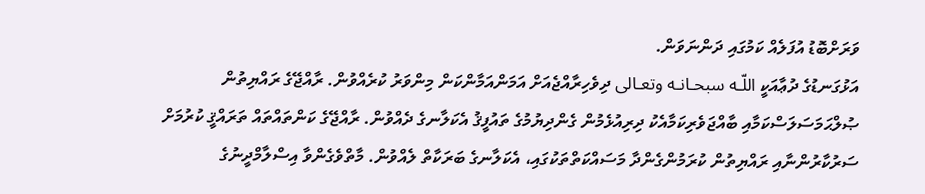ވަރަށްބޮޑު އުފަލެއް ކަމުގައި ދަންނަވަން.
އަޅުގަނޑުގެ ދުޢާއަކީ اللّـه سبحـانـه وتعـالى ދިވެހިރާއްޖެއަށް އަމަންއަމާންކަން މިންވަރު ކުރެއްވުން. ރާއްޖޭގެ ރައްޔިތުން ޞުލްޙަމަސަލަސްކަމާއި ބާއްޖަވެރިކަމާއެކު ދިރިއުޅެމުން ގެންދިޔުމުގެ ތައުފީޤު އެކަލާނގެ ދެއްވުން. ރާއްޖޭގެ ކަންތައްތައް ތަރައްޤީ ކުރުމަށް ސަރުކާރުންނާއި ރައްޔިތުން ކުރަމުންގެންދާ މަސައްކަތްތަކުގައި، އެކަލާނގެ ބަރަކާތް ލެއްވުން. މާތްވެގެންވާ އިސްލާމްދީނުގެ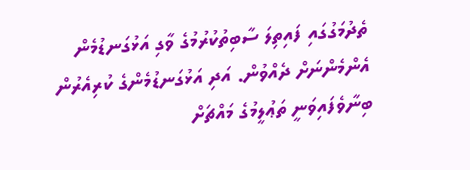ތެދުމަގުގައި ފައިތިލަ ސާބިތުކުރުމުގެ ވާގި އަޅުގަނޑުމެން އެންމެންނަށް ދެއްވުން. އަދި އަޅުގަނޑުމެންގެ ކުރިއެރުން ބިނާވެފައިވަނީ ތަޢުލީމުގެ މައްޗަށް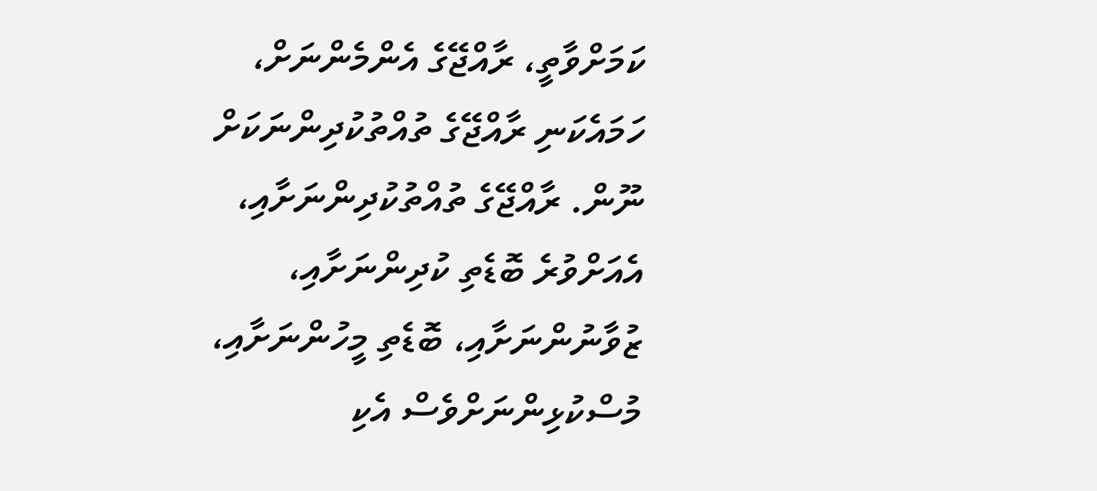ކަމަށްވާތީ، ރާއްޖޭގެ އެންމެންނަށް، ހަމައެކަނި ރާއްޖޭގެ ތުއްތުކުދިންނަކަށް ނޫން. ރާއްޖޭގެ ތުއްތުކުދިންނަށާއި، އެއަށްވުރެ ބޮޑެތި ކުދިންނަށާއި، ޒުވާނުންނަށާއި، ބޮޑެތި މީހުންނަށާއި، މުސްކުޅިންނަށްވެސް އެކި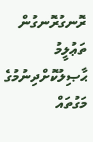ރޮނގުރޮނގުން ތަޢުލީމު ޙާޞިލުކޮށްދިނުމުގެ މަގުތައް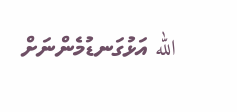الله އަޅުގަނޑުމެންނަށް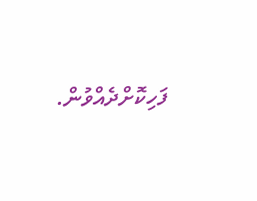ފަހިކޮށްދެއްވުން.